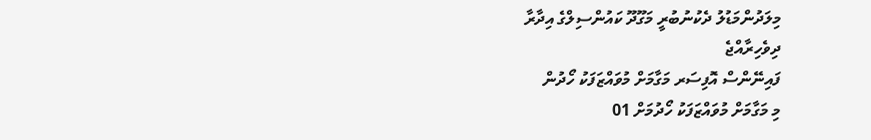މިލަދުންމަޑުލު ދެކުނުބުރީ މަގޫދޫ ކައުންސިލްގެ އިދާރާ
ދިވެހިރާއްޖެ
ފައިނޭންސް އޮފިސަރ މަގާމަށް މުވައްޒަފަކު ހޯދުން
މި މަގާމަށް މުވައްޒަފަކު ހޯދުމަށް 01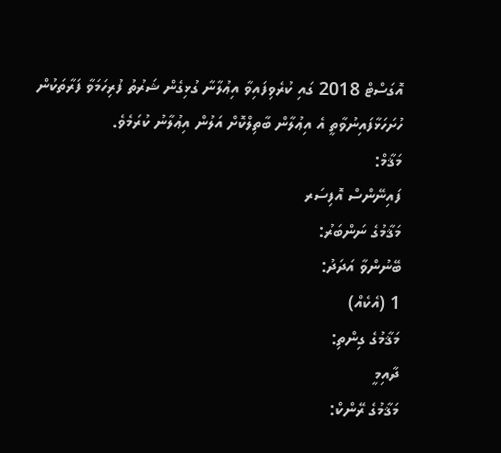އޮގަސްޓް 2018 ގައި ކުރެވިފައިވާ އިޢުލާނާ ގުޅިގެން ޝަރުތު ފުރިހަމަވާ ފަރާތަކުން ހުށަހަޅާފައިނުވާތީ އެ އިޢުލާން ބާތިލްކޮށް އަލުން އިޢުލާނު ކުރަމެވެ.
މަޤާމް:
ފައިނޭންސް އޮފިސަރ
މަޤާމުގެ ނަންބަރު:
ބޭނުންވާ އަދަދު:
1 (އެކެއް)
މަޤާމުގެ ގިންތި:
ދާއިމީ
މަޤާމުގެ ރޭންކް: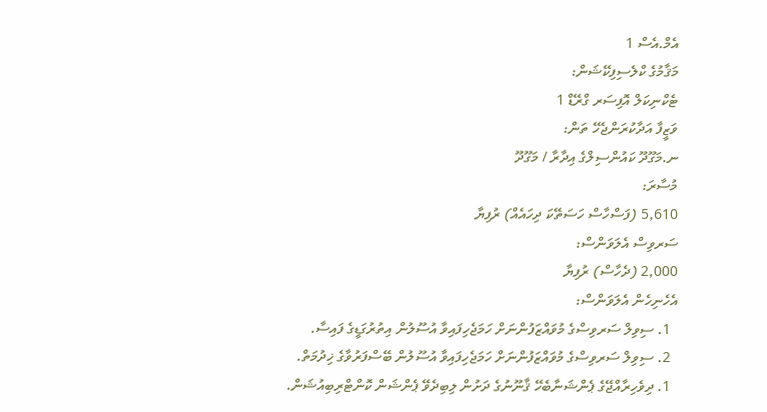އެމް.އެސް 1
މަޤާމުގެ ކްލެސިފިކޭޝަން:
ޓެކްނިކަލް އޮފިސަރ ގްރޭޑް 1
ވަޒީފާ އަދާކުރަންޖެހޭ ތަން:
ނ.މަގޫދޫ ކައުންސިލްގެ އިދާރާ / މަގޫދޫ
މުސާރަ:
5,610 (ފަސްހާސް ހަސަތޭކަ ދިހައެއް) ރުފިޔާ
ސަރވިސް އެލަވަންސް:
2,000 (ދެހާސް) ރުފިޔާ
އެހެނިހެން އެލަވަންސް:
  1. ސިވިލް ސަރވިސްގެ މުވައްޒަފުންނަށް ހަމަޖެހިފައިވާ އުސޫލުން އިތުރުގަޑީގެ ފައިސާ.
  2. ސިވިލް ސަރވިސްގެ މުވައްޒަފުންނަށް ހަމަޖެހިފައިވާ އުސޫލުން ބޭސްފަރުވާގެ ޚިދުމަތް.
  1. ދިވެހިރާއްޖޭގެ ޕެންޝަނާބެހޭ ޤާނޫނުގެ ދަށުން ލިބިދެވޭ ޕެންޝަން ކޮންޓްރިބިއުޝަން.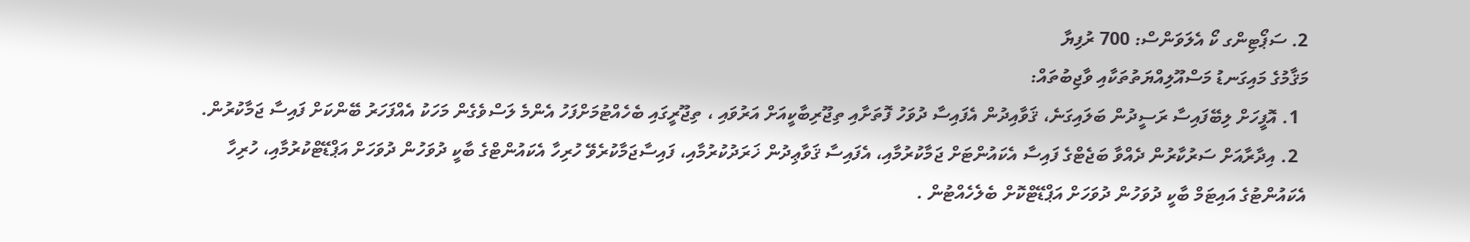2. ސަޕޯޓިންގ ކޯ އެލަވަންސް: 700 ރުފިޔާ
މަޤާމުގެ މައިގަނޑު މަސްއޫލިއްޔަތުތަކާއި ވާޖިބުތައް:
  1. އޮފީހަށް ލިބޭފައިސާ ރަސީދުން ބަލައިގަނެ، ޤަވާއިދުން އެފައިސާ ދުވަހު ފޮތަށާއި ތިޖޫރިބާކީއަށް އަރުވައި ، ތިޖޫރީގައި ބެހެއްޓުމަށްފަހު އެންމެ ލަސްވެގެން މަހަކު އެއްފަހަރު ބޭންކަށް ފައިސާ ޖަމާކުރުން.
  2. އިދާރާއަށް ސަރުކާރުން ދެއްވާ ބަޖެޓްގެ ފައިސާ އެކައުންޓަށް ޖަމާކުރުމާއި، އެފައިސާ ޤަވާޢިދުން ޚަރަދުކުރުމާއި، ފައިސާޖަމާކުރެވޭ ހުރިހާ އެކައުންޓްގެ ބާކީ ދުވަހުން ދުވަހަށް އަޕްޑޭޓްކުރުމާއި، ހުރިހާ އެކައުންޓުގެ އައިޓަމް ބާކީ ދުވަހުން ދުވަހަށް އަޕްޑޭޓްކޮށް ބެލެހެއްޓުން .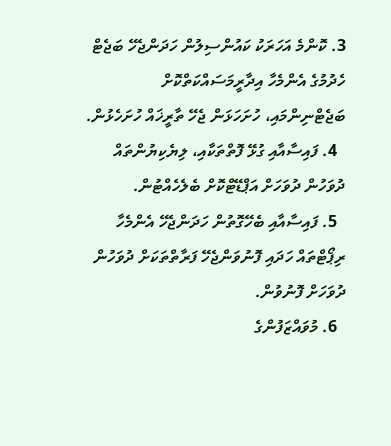3. ކޮންމެ އަހަރަކު ކައުންސިލުން ހަދަންޖެހޭ ބަޖެޓް ހެދުމުގެ އެންމެހާ އިދާރީމަސައްކަތްކޮށް ބަޖެޓްނިންމައި، ހުށަހަޅަން ޖެހޭ ތާރީޚައް ހުށަހެޅުން.
  4. ފައިސާއާއި ގުޅޭ ފޮތްތަކާއި، ލިޔެކިޔުންތައް ދުވަހުން ދުވަހަށް އަޕްޑޭޓްކޮށް ބެލެހެއްޓުން.
  5. ފައިސާއާއި ބެހޭގޮތުން ހަދަންޖެހޭ އެންމެހާ ރިޕޯޓްތައް ހަދައި ފޮނުވަންޖެހޭ ފަރާތްތަކަށް ދުވަހުން ދުވަހަށް ފޮނުވުން.
  6. މުވައްޒަފުންގެ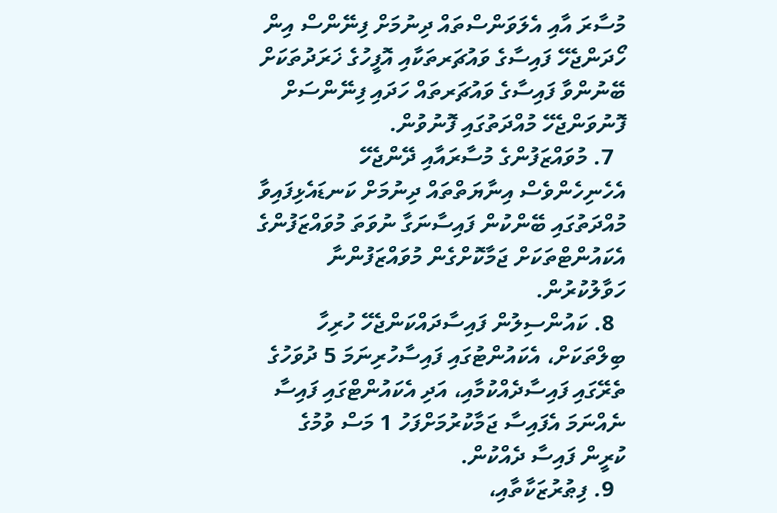މުސާރަ އާއި އެލަވަންސްތައް ދިނުމަށް ފިނޭންސް އިން ހޯދަންޖެހޭ ފައިސާގެ ވައުޗަރތަކާއި އޮފީހުގެ ޚަރަދުތަކަށް ބޭނުންވާ ފައިސާގެ ވައުޗަރތައް ހަދައި ފިނޭންސަށް ފޮނުވަންޖެހޭ މުއްދަތުގައި ފޮނުވުން.
  7. މުވައްޒަފުންގެ މުސާރައާއި ދޭންޖެހޭ އެހެނިހެންވެސް އިނާޔަތްތައް ދިނުމަށް ކަނޑައެޅިފައިވާ މުއްދަތުގައި ބޭންކުން ފައިސާނަގާ ނުވަތަ މުވައްޒަފުންގެ އެކައުންޓްތަކަށް ޖަމާކޮށްގެން މުވައްޒަފުންނާ ހަވާލުކުރުން.
  8. ކައުންސިލުން ފައިސާދައްކަންޖެހޭ ހުރިހާ ބިލްތަކަށް، އެކައުންޓުގައި ފައިސާހުރިނަމަ 5 ދުވަހުގެ ތެރޭގައި ފައިސާދެއްކުމާއި، އަދި އެކައުންޓްގައި ފައިސާ ނެއްނަމަ އެފައިސާ ޖަމާކުރުމަށްފަހު 1 މަސް ވުމުގެ ކުރީން ފައިސާ ދެއްކުން.
  9. ފިޠުރުޒަކާތާއި،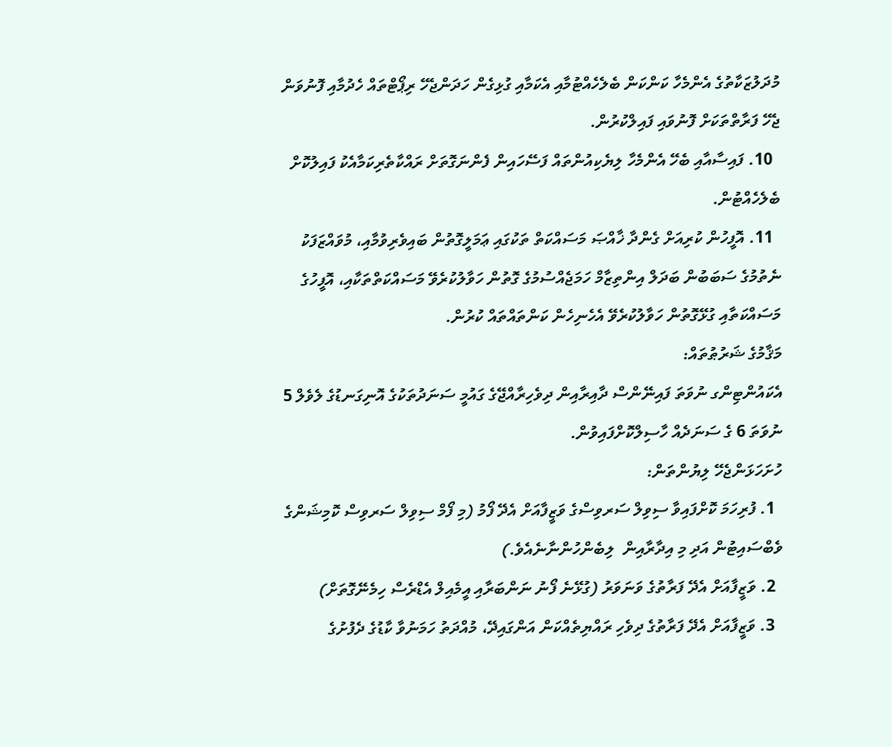މުދަލުޒަކާތުގެ އެންމެހާ ކަންކަން ބެލެހެއްޓުމާއި އެކަމާއި ގުޅިގެން ހަދަންޖެހޭ ރިޕޯޓްތައް ހެދުމާއި ފޮނުވަން ޖެހޭ ފަރާތްތަކަށް ފޮނުވައި ފައިލްކުރުން.
  10. ފައިސާއާއި ބެހޭ އެންމެހާ ލިޔެކިއުންތައް ފަސޭހައިން ފެންނަގޮތަށް ރައްކާތެރިކަމާއެކު ފައިލުކޮށް ބެލެހެއްޓުން.
  11. އޮފީހުން ކުރިއަށް ގެންދާ ޚާއްޞަ މަސައްކަތް ތަކުގައި ޢަމަލީގޮތުން ބައިވެރިވުމާއި، މުވައްޒަފަކު ނެތުމުގެ ސަބަބުން ބަދަލް އިންތިޒާމް ހަމަޖެއްސުމުގެ ގޮތުން ހަވާލުކުރެވޭ މަސައްކަތްތަކާއި، އޮފީހުގެ މަސައްކަތާއި ގުޅޭގޮތުން ހަވާލުކުރެވޭ އެހެނިހެން ކަންތައްތައް ކުރުން.
މަޤާމުގެ ޝަރުޠުތައް:
އެކައުންޓިންގ ނުވަތަ ފައިނޭންސް ދާއިރާއިން ދިވެހިރާއްޖޭގެ ގައުމީ ސަނަދުތަކުގެ އޮނިގަނޑުގެ ލެވެލް 5 ނުވަތަ 6 ގެ ސަނަދެއް ހާސިލްކޮށްފައިވުން.
ހުށަހަޅަންޖެހޭ ލިޔުންތަން:
  1. ފުރިހަމަ ކޮށްފައިވާ ސިވިލް ސަރވިސްގެ ވަޒީފާއަށް އެދޭ ފޯމު (މި ފޯމް ސިވިލް ސަރވިސް ކޮމިޝަންގެ ވެބްސައިޓުން އަދި މި އިދާރާއިން  ލިބެންހުންނާނެއެވެ.)
  2. ވަޒީފާއަށް އެދޭ ފަރާތުގެ ވަނަވަރު (ގުޅޭނެ ފޯނު ނަންބަރާއި އީމެއިލް އެޑްރެސް ހިމެނޭގޮތަށް)
  3. ވަޒީފާއަށް އެދޭ ފަރާތުގެ ދިވެހި ރައްޔިތެއްކަން އަންގައިދޭ، މުއްދަތު ހަމަނުވާ ކާޑުގެ ދެފުށުގެ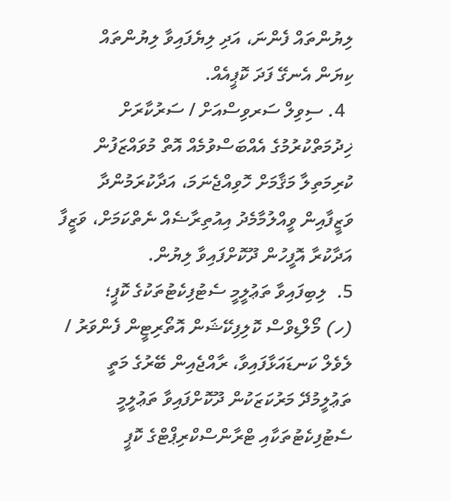ލިޔުންތައް ފެންނަ، އަދި ލިޔެފައިވާ ލިޔުންތައް ކިޔަން އެނގޭ ފަދަ ކޮޕީއެއް.
  4. ސިވިލް ސަރވިސްއަށް / ސަރުކާރަށް ޚިދުމަތްކުރުމުގެ އެއްބަސްވުމެއް އޮތް މުވައްޒަފުން ކުރިމަތިލާ މަޤާމަށް ހޮވިއްޖެނަމަ، އަދާކުރަމުންދާ ވަޒީފާއިން ވީއްލުމާމެދު އިއުތިރާޟެއް ނެތްކަމަށް، ވަޒީފާ އަދާކުރާ އޮފީހުން ދޫކޮށްފައިވާ ލިޔުން.
5.  ލިބިފައިވާ ތަޢުލީމީ ސެޓުފިކެޓުތަކުގެ ކޮޕީ؛
(ހ) މޯލްޑިވްސް ކޮލިފިކޭޝަން އޮތޯރިޓީން ފެންވަރު / ލެވެލް ކަނޑައަޅާފައިވާ، ރާއްޖެއިން ބޭރުގެ މަތީ ތަޢުލީމުދޭ މަރުކަޒަކުން ދޫކޮށްފައިވާ ތަޢުލީމީ ސެޓުފިކެޓުތަކާއި ޓްރާންސްކްރިޕްޓްގެ ކޮޕީ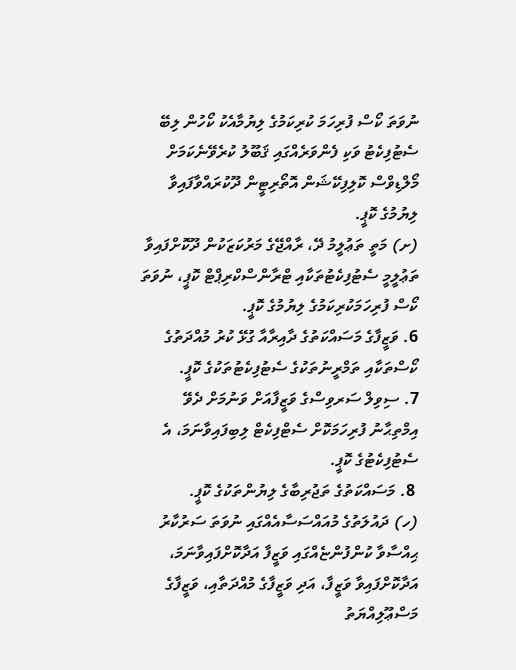ނުވަތަ ކޯސް ފުރިހަމަ ކުރިކަމުގެ ލިޔުމާއެކު ކޯހުން ލިބޭ ސެޓުފިކެޓު ވަކި ފެންވަރެއްގައި ޤަބޫލު ކުރެވޭނެކަމަށް މޯލްޑިވްސް ކޮލިފިކޭޝަން އޮތޯރިޓީން ދޫކުރައްވާފައިވާ ލިޔުމުގެ ކޮޕީ.
(ށ) މަތީ ތަޢުލީމު ދޭ، ރާއްޖޭގެ މަރުކަޒަކުން ދޫކޮށްފައިވާ ތަޢުލީމީ ސެޓުފިކެޓުތަކާއި ޓްރާންސްކްރިޕްޓް ކޮޕީ، ނުވަތަ ކޯސް ފުރިހަމަކުރިކަމުގެ ލިޔުމުގެ ކޮޕީ.
6. ވަޒީފާގެ މަސައްކަތުގެ ދާއިރާއާ ގުޅޭ ކުރު މުއްދަތުގެ ކޯސްތަކާއި ތަމްރީނުތަކުގެ ސެޓުފިކެޓުތަކުގެ ކޮޕީ.
7. ސިވިލް ސަރވިސްގެ ވަޒީފާއަށް ވަނުމަށް ދެވޭ އިމްތިޙާނު ފުރިހަމަކޮށް ސެޓްފިކެޓް ލިބިފައިވާނަމަ، އެ ސެޓުފިކެޓުގެ ކޮޕީ.
 8. މަސައްކަތުގެ ތަޖުރިބާގެ ލިޔުންތަކުގެ ކޮޕީ.
(ހ) ދައުލަތުގެ މުއައްސަސާއެއްގައި ނުވަތަ ސަރުކާރު ޙިއްސާވާ ކުންފުންޏެއްގައި ވަޒީފާ އަދާކޮށްފައިވާނަމަ، އަދާކޮށްފައިވާ ވަޒީފާ، އަދި ވަޒީފާގެ މުއްދަތާއި، ވަޒީފާގެ މަސްޢޫލިއްޔަތު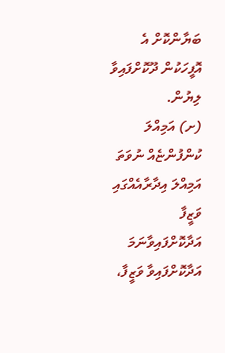ބަޔާންކޮށް އެ އޮފީހަކުން ދޫކޮށްފައިވާ ލިޔުން.
(ށ) އަމިއްލަ ކުންފުންޏެއް ނުވަތަ އަމިއްލަ އިދާރާއެއްގައި ވަޒީފާ އަދާކޮށްފައިވާނަމަ އަދާކޮށްފައިވާ ވަޒީފާ،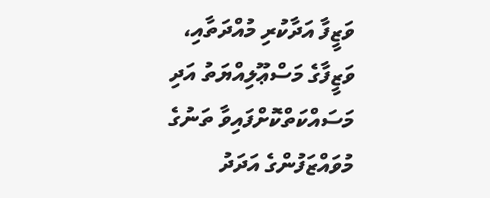ވަޒީފާ އަދާކުރި މުއްދަތާއި، ވަޒީފާގެ މަސްޢޫލިއްޔަތު އަދި މަސައްކަތްކޮށްފައިވާ ތަނުގެ މުވައްޒަފުންގެ އަދަދު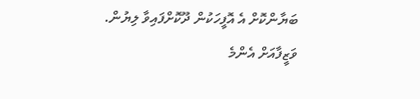ބަޔާންކޮށް އެ އޮފީހަކުން ދޫކޮށްފައިވާ ލިޔުން.
ވަޒީފާއަށް އެންމެ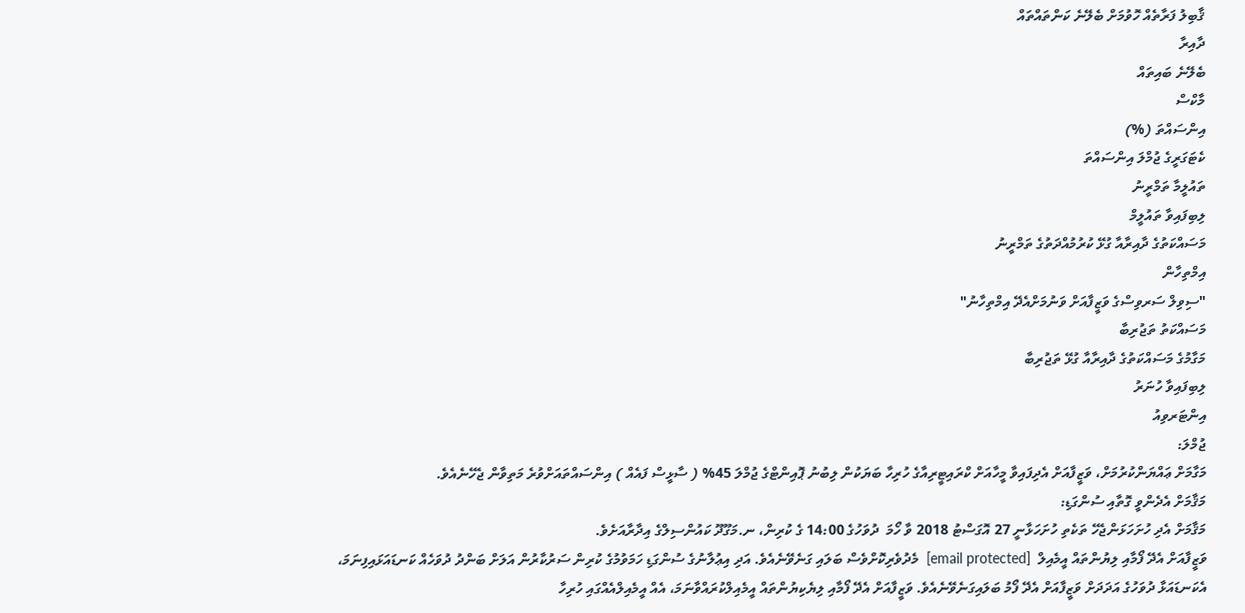ޤާބިލު ފަރާތެއް ހޮވުމަށް ބެލޭނެ ކަންތައްތައް
ދާއިރާ
ބެލޭނެ ބައިތައް
މާކްސް
އިންސައްތަ (%)
ކެޓަގަރީގެ ޖުމްލަ އިންސައްތަ
ތައުލީމާ ތަމްރީނު
ލިބިފައިވާ ތައުލީމް
މަސައްކަތުގެ ދާއިރާއާ ގުޅޭ ކުރުމުއްދަތުގެ ތަމްރީނު
އިމްތިހާން
"ސިވިލް ސަރވިސްގެ ވަޒީފާއަށް ވަނުމަށްއެދޭ އިމްތިހާނު"
މަސައްކަތު ތަޖުރިބާ
މަގާމުގެ މަސައްކަތުގެ ދާއިރާއާ ގުޅޭ ތަޖުރިބާ
ލިބިފައިވާ ހުނަރު
އިންޓަރވިއު
ޖުމްލަ:
މަގާމަށް ޢައްޔަންކުރުމަށް، ވަޒީފާއަށް އެދިފައިވާ މީހާއަށް ކްރައިޓީރިއާގެ ހުރިހާ ބަޔަކުން ލިބުނު ޕޮއިންޓްގެ ޖުމްލަ 45% ( ސާޅީސް ފައެއް ) އިންސައްތައަށްވުރެ މަތިވާން ޖެހޭނެއެވެ.
މަޤާމަށް އެދެންވީ ގޮތާއި ސުންގަޑި:
މަޤާމަށް އެދި ހުށަހަޅަންޖެހޭ ތަކެތި ހުށަހަޅާނީ 27 އޮގަސްޓު 2018 ވާ ހޯމަ  ދުވަހުގެ 14:00 ގެ ކުރިން، ނ.މަގޫދޫ ކައުންސިލްގެ އިދާރާއަށެވެ.
ވަޒީފާއަށް އެދޭ ފޯމާއި ލިޔުންތައް އީމެއިލް  [email protected]  މެދުވެރިކޮށްވެސް ބަލައި ގަނެވޭނެއެވެ. އަދި އިޢުލާނުގެ ސުންގަޑި ހަމަވުމުގެ ކުރިން ސަރުކާރުން އަލަށް ބަންދު ދުވަހެއް ކަނޑައަޅައިފިނަމަ، އެކަނޑައަޅާ ދުވަހުގެ އަދަދަށް ވަޒީފާއަށް އެދޭ ފޯމު ބަލައިގަނެވޭނެއެވެ. ވަޒީފާއަށް އެދޭ ފޯމާއި ލިޔެކިޔުންތައް އީމެއިލްކުރައްވާނަމަ، އެއް އީމެއިލްއެއްގައި ހުރިހާ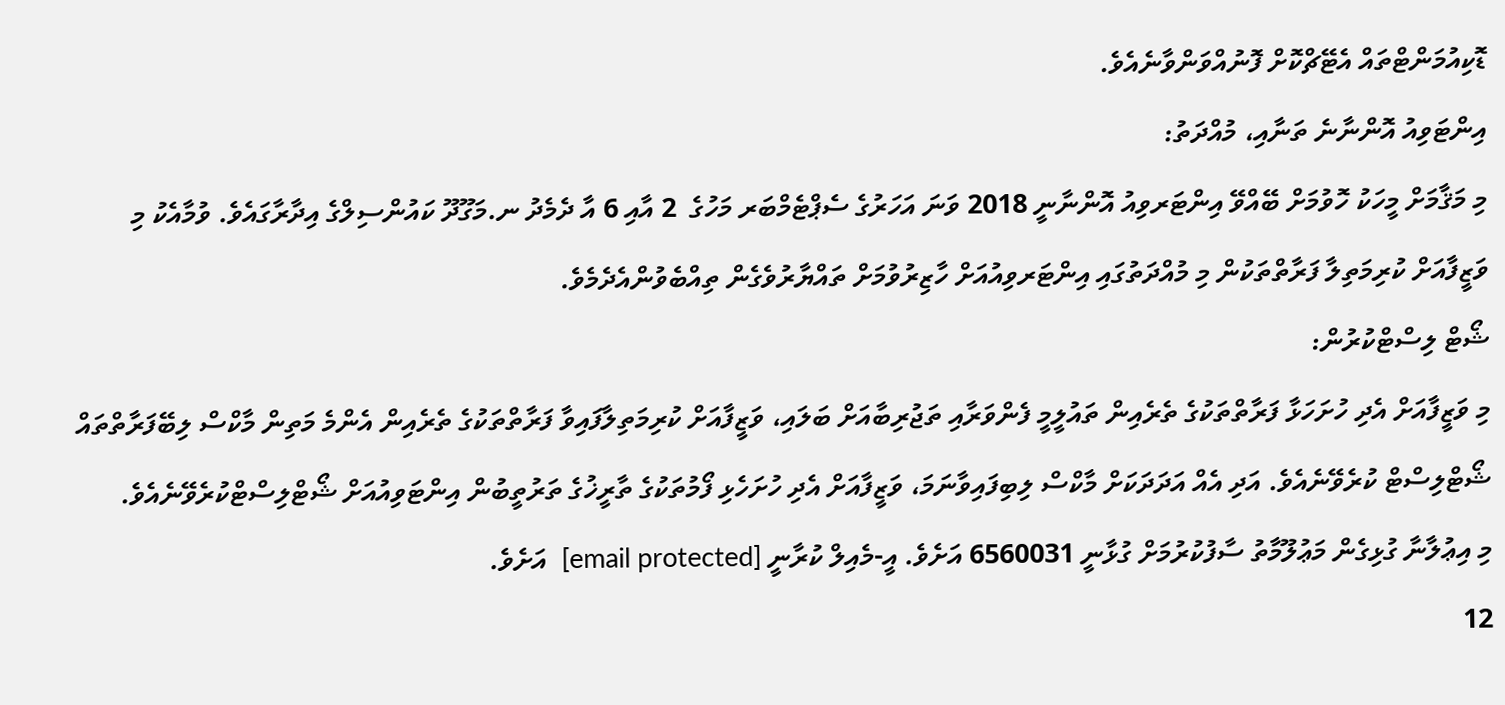ޑޮކިއުމަންޓްތައް އެޓޭޗްކޮށް ފޮނުއްވަންވާނެއެވެ.
އިންޓަވިއު އޮންނާނެ ތަނާއި، މުއްދަތު:
މި މަޤާމަށް މީހަކު ހޮވުމަށް ބޭއްވޭ އިންޓަރވިއު އޮންނާނީ 2018 ވަނަ އަހަރުގެ ސެޕްޓެމްބަރ މަހުގެ  2 އާއި 6 އާ ދެމެދު ނ.މަގޫދޫ ކައުންސިލްގެ އިދާރާގައެވެ. ވުމާއެކު މި ވަޒީފާއަށް ކުރިމަތިލާ ފަރާތްތަކުން މި މުއްދަތުގައި އިންޓަރވިއުއަށް ހާޒިރުވުމަށް ތައްޔާރުވެގެން ތިއްބެވުންއެދެމެވެ.
ޝޯޓް ލިސްޓްކުރުން:
މި ވަޒީފާއަށް އެދި ހުށަހަޅާ ފަރާތްތަކުގެ ތެރެއިން ތައުލީމީ ފެންވަރާއި ތަޖުރިބާއަށް ބަލައި، ވަޒީފާއަށް ކުރިމަތިލާފައިވާ ފަރާތްތަކުގެ ތެރެއިން އެންމެ މަތިން މާކްސް ލިބޭފަރާތްތައް ޝޯޓްލިސްޓް ކުރެވޭނެއެވެ. އަދި އެއް އަދަދަކަށް މާކްސް ލިބިފައިވާނަމަ، ވަޒީފާއަށް އެދި ހުށަހެޅި ފޯމުތަކުގެ ތާރީޚުގެ ތަރުތީބުން އިންޓަވިއުއަށް ޝޯޓްލިސްޓްކުރެވޭނެއެވެ.
މި އިޢުލާނާ ގުޅިގެން މަޢުލޫމާތު ސާފުކުރުމަށް ގުޅާނީ 6560031 އަށެވެ. އީ-މެއިލް ކުރާނީ [email protected]  އަށެވެ.
12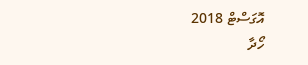އޮގަސްޓް 2018
ހޯދާ